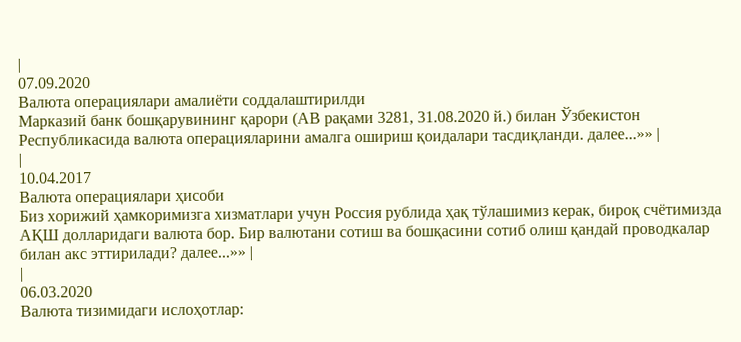|
07.09.2020
Валюта операциялари амалиёти соддалаштирилди
Марказий банк бошқарувининг қарори (АВ рақами 3281, 31.08.2020 й.) билан Ўзбекистон Республикасида валюта операцияларини амалга ошириш қоидалари тасдиқланди. далее...»» |
|
10.04.2017
Валюта операциялари ҳисоби
Биз хорижий ҳамкоримизга хизматлари учун Россия рублида ҳақ тўлашимиз керак, бироқ счётимизда АҚШ долларидаги валюта бор. Бир валютани сотиш ва бошқасини сотиб олиш қандай проводкалар билан акс эттирилади? далее...»» |
|
06.03.2020
Валюта тизимидаги ислоҳотлар: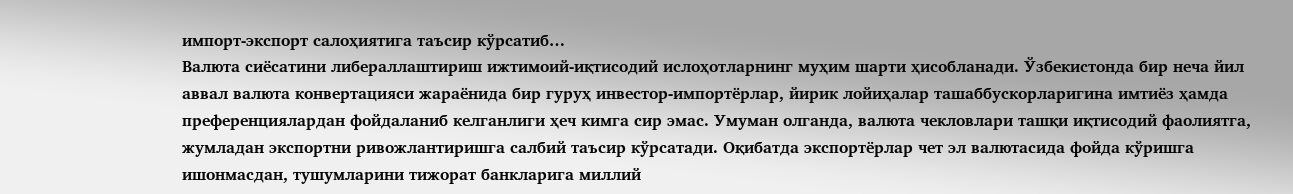импорт-экспорт салоҳиятига таъсир кўрсатиб…
Валюта сиёсатини либераллаштириш ижтимоий-иқтисодий ислоҳотларнинг муҳим шарти ҳисобланади. Ўзбекистонда бир неча йил аввал валюта конвертацияси жараёнида бир гуруҳ инвестор-импортёрлар, йирик лойиҳалар ташаббускорларигина имтиёз ҳамда преференциялардан фойдаланиб келганлиги ҳеч кимга сир эмас. Умуман олганда, валюта чекловлари ташқи иқтисодий фаолиятга, жумладан экспортни ривожлантиришга салбий таъсир кўрсатади. Оқибатда экспортёрлар чет эл валютасида фойда кўришга ишонмасдан, тушумларини тижорат банкларига миллий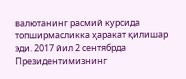валютанинг расмий курсида топширмасликка ҳаракат қилишар эди. 2017 йил 2 сентябрда Президентимизнинг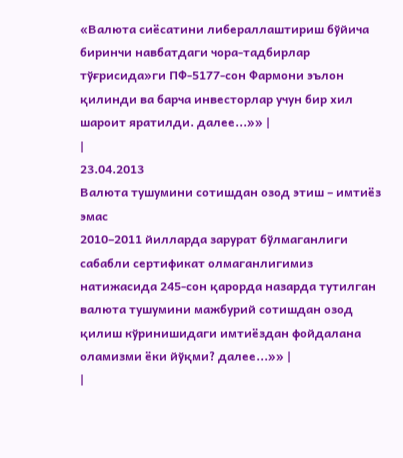«Валюта сиёсатини либераллаштириш бўйича биринчи навбатдаги чора-тадбирлар тўғрисида»ги ПФ-5177-сон Фармони эълон қилинди ва барча инвесторлар учун бир хил шароит яратилди. далее...»» |
|
23.04.2013
Валюта тушумини сотишдан озод этиш – имтиёз эмас
2010–2011 йилларда зарурат бўлмаганлиги сабабли сертификат олмаганлигимиз натижасида 245-сон қарорда назарда тутилган валюта тушумини мажбурий сотишдан озод қилиш кўринишидаги имтиёздан фойдалана оламизми ёки йўқми? далее...»» |
|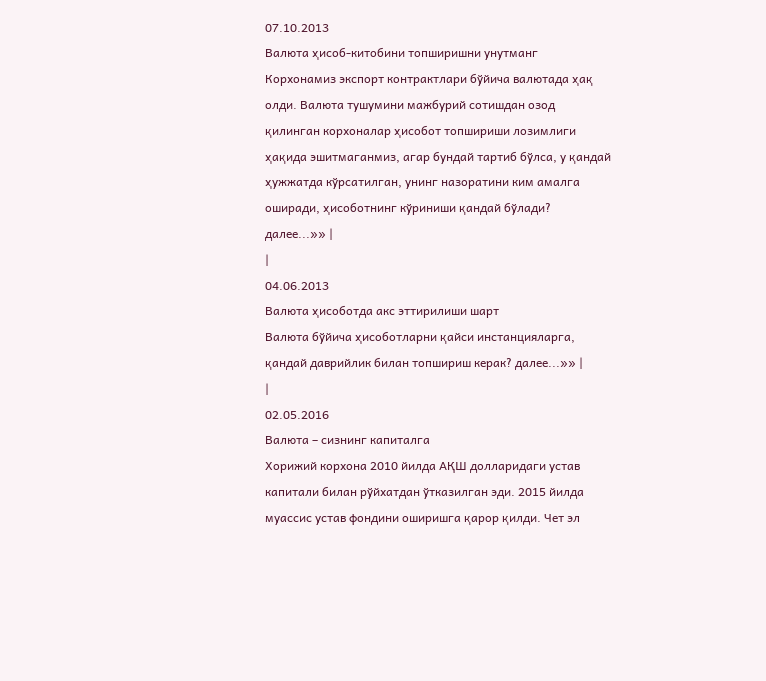07.10.2013
Валюта ҳисоб-китобини топширишни унутманг
Корхонамиз экспорт контрактлари бўйича валютада ҳақ олди. Валюта тушумини мажбурий сотишдан озод қилинган корхоналар ҳисобот топшириши лозимлиги ҳақида эшитмаганмиз, агар бундай тартиб бўлса, у қандай ҳужжатда кўрсатилган, унинг назоратини ким амалга оширади, ҳисоботнинг кўриниши қандай бўлади? далее...»» |
|
04.06.2013
Валюта ҳисоботда акс эттирилиши шарт
Валюта бўйича ҳисоботларни қайси инстанцияларга, қандай даврийлик билан топшириш керак? далее...»» |
|
02.05.2016
Валюта – сизнинг капиталга
Хорижий корхона 2010 йилда АҚШ долларидаги устав капитали билан рўйхатдан ўтказилган эди. 2015 йилда муассис устав фондини оширишга қарор қилди. Чет эл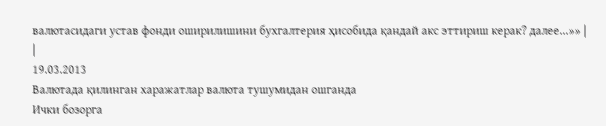валютасидаги устав фонди оширилишини бухгалтерия ҳисобида қандай акс эттириш керак? далее...»» |
|
19.03.2013
Валютада қилинган харажатлар валюта тушумидан ошганда
Ички бозорга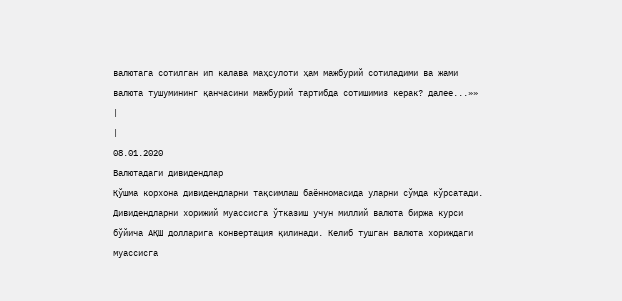валютага сотилган ип калава маҳсулоти ҳам мажбурий сотиладими ва жами валюта тушумининг қанчасини мажбурий тартибда сотишимиз керак? далее...»» |
|
08.01.2020
Валютадаги дивидендлар
Қўшма корхона дивидендларни тақсимлаш баённомасида уларни сўмда кўрсатади. Дивидендларни хорижий муассисга ўтказиш учун миллий валюта биржа курси бўйича АҚШ долларига конвертация қилинади. Келиб тушган валюта хориждаги муассисга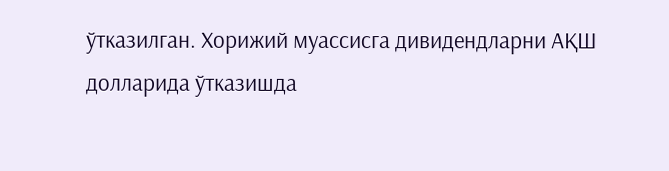ўтказилган. Хорижий муассисга дивидендларни АҚШ долларида ўтказишда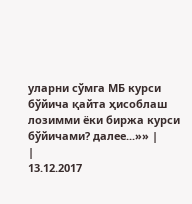уларни сўмга МБ курси бўйича қайта ҳисоблаш лозимми ёки биржа курси бўйичами? далее...»» |
|
13.12.2017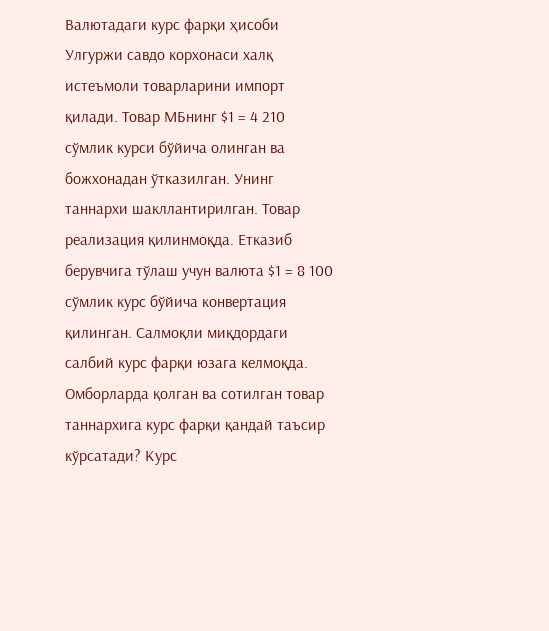Валютадаги курс фарқи ҳисоби
Улгуржи савдо корхонаси халқ истеъмоли товарларини импорт қилади. Товар МБнинг $1 = 4 210 сўмлик курси бўйича олинган ва божхонадан ўтказилган. Унинг таннархи шакллантирилган. Товар реализация қилинмоқда. Етказиб берувчига тўлаш учун валюта $1 = 8 100 сўмлик курс бўйича конвертация қилинган. Салмоқли миқдордаги салбий курс фарқи юзага келмоқда. Омборларда қолган ва сотилган товар таннархига курс фарқи қандай таъсир кўрсатади? Курс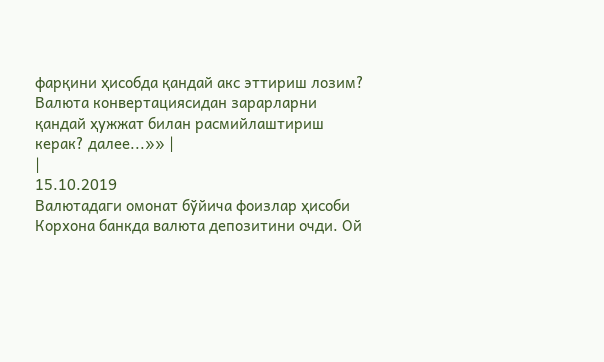фарқини ҳисобда қандай акс эттириш лозим? Валюта конвертациясидан зарарларни қандай ҳужжат билан расмийлаштириш керак? далее...»» |
|
15.10.2019
Валютадаги омонат бўйича фоизлар ҳисоби
Корхона банкда валюта депозитини очди. Ой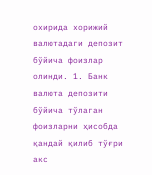охирида хорижий валютадаги депозит бўйича фоизлар олинди. 1. Банк валюта депозити бўйича тўлаган фоизларни ҳисобда қандай қилиб тўғри акс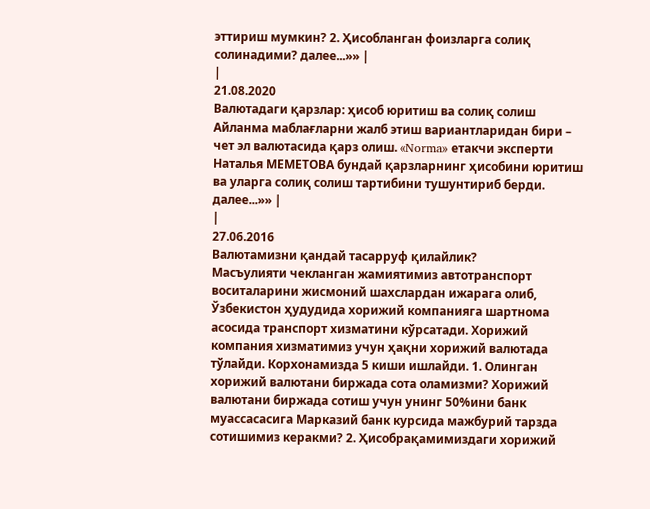эттириш мумкин? 2. Ҳисобланган фоизларга солиқ солинадими? далее...»» |
|
21.08.2020
Валютадаги қарзлар: ҳисоб юритиш ва солиқ солиш
Айланма маблағларни жалб этиш вариантларидан бири – чет эл валютасида қарз олиш. «Norma» етакчи эксперти Наталья МЕМЕТОВА бундай қарзларнинг ҳисобини юритиш ва уларга солиқ солиш тартибини тушунтириб берди. далее...»» |
|
27.06.2016
Валютамизни қандай тасарруф қилайлик?
Масъулияти чекланган жамиятимиз автотранспорт воситаларини жисмоний шахслардан ижарага олиб, Ўзбекистон ҳудудида хорижий компанияга шартнома асосида транспорт хизматини кўрсатади. Хорижий компания хизматимиз учун ҳақни хорижий валютада тўлайди. Корхонамизда 5 киши ишлайди. 1. Олинган хорижий валютани биржада сота оламизми? Хорижий валютани биржада сотиш учун унинг 50%ини банк муассасасига Марказий банк курсида мажбурий тарзда сотишимиз керакми? 2. Ҳисобрақамимиздаги хорижий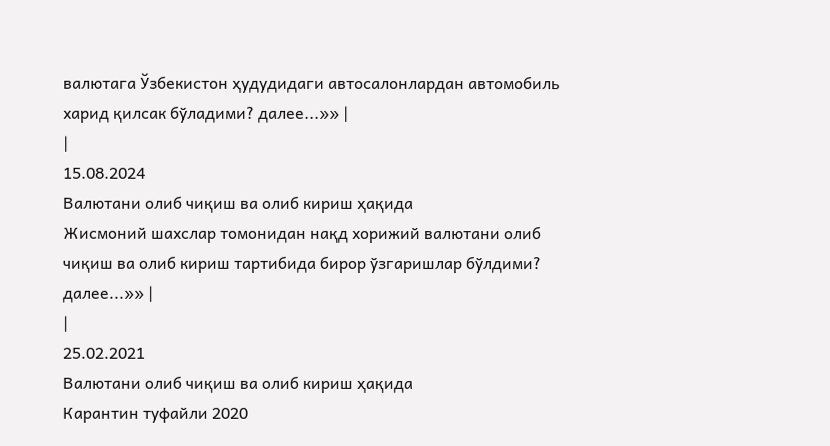валютага Ўзбекистон ҳудудидаги автосалонлардан автомобиль харид қилсак бўладими? далее...»» |
|
15.08.2024
Валютани олиб чиқиш ва олиб кириш ҳақида
Жисмоний шахслар томонидан нақд хорижий валютани олиб чиқиш ва олиб кириш тартибида бирор ўзгаришлар бўлдими? далее...»» |
|
25.02.2021
Валютани олиб чиқиш ва олиб кириш ҳақида
Карантин туфайли 2020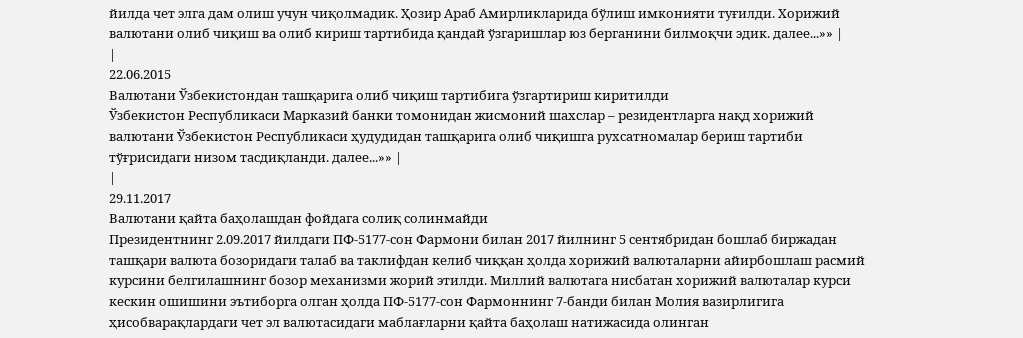йилда чет элга дам олиш учун чиқолмадик. Ҳозир Араб Амирликларида бўлиш имконияти туғилди. Хорижий валютани олиб чиқиш ва олиб кириш тартибида қандай ўзгаришлар юз берганини билмоқчи эдик. далее...»» |
|
22.06.2015
Валютани Ўзбекистондан ташқарига олиб чиқиш тартибига ўзгартириш киритилди
Ўзбекистон Республикаси Марказий банки томонидан жисмоний шахслар – резидентларга нақд хорижий валютани Ўзбекистон Республикаси ҳудудидан ташқарига олиб чиқишга рухсатномалар бериш тартиби тўғрисидаги низом тасдиқланди. далее...»» |
|
29.11.2017
Валютани қайта баҳолашдан фойдага солиқ солинмайди
Президентнинг 2.09.2017 йилдаги ПФ-5177-сон Фармони билан 2017 йилнинг 5 сентябридан бошлаб биржадан ташқари валюта бозоридаги талаб ва таклифдан келиб чиққан ҳолда хорижий валюталарни айирбошлаш расмий курсини белгилашнинг бозор механизми жорий этилди. Миллий валютага нисбатан хорижий валюталар курси кескин ошишини эътиборга олган ҳолда ПФ-5177-сон Фармоннинг 7-банди билан Молия вазирлигига ҳисобварақлардаги чет эл валютасидаги маблағларни қайта баҳолаш натижасида олинган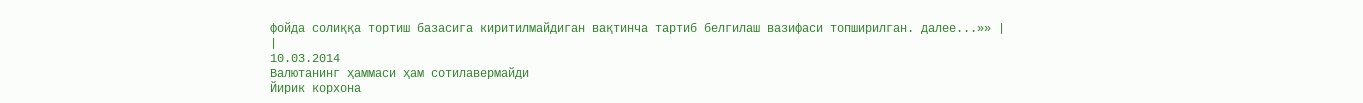фойда солиққа тортиш базасига киритилмайдиган вақтинча тартиб белгилаш вазифаси топширилган. далее...»» |
|
10.03.2014
Валютанинг ҳаммаси ҳам сотилавермайди
Йирик корхона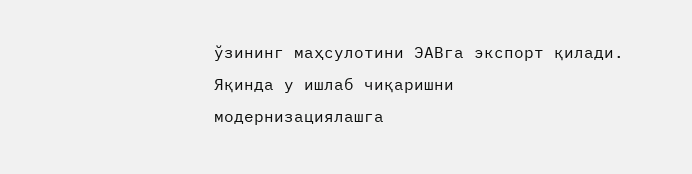ўзининг маҳсулотини ЭАВга экспорт қилади. Яқинда у ишлаб чиқаришни модернизациялашга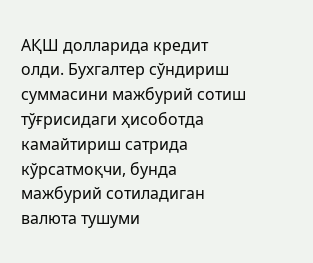АҚШ долларида кредит олди. Бухгалтер сўндириш суммасини мажбурий сотиш тўғрисидаги ҳисоботда камайтириш сатрида кўрсатмоқчи, бунда мажбурий сотиладиган валюта тушуми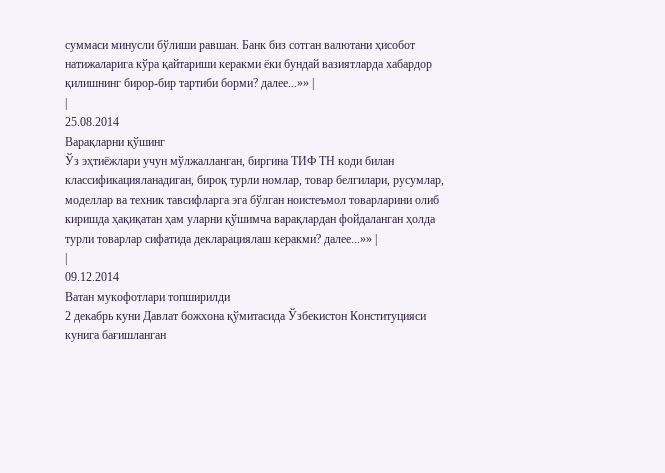суммаси минусли бўлиши равшан. Банк биз сотган валютани ҳисобот натижаларига кўра қайтариши керакми ёки бундай вазиятларда хабардор қилишнинг бирор-бир тартиби борми? далее...»» |
|
25.08.2014
Варақларни қўшинг
Ўз эҳтиёжлари учун мўлжалланган, биргина ТИФ ТН коди билан классификацияланадиган, бироқ турли номлар, товар белгилари, русумлар, моделлар ва техник тавсифларга эга бўлган ноистеъмол товарларини олиб киришда ҳақиқатан ҳам уларни қўшимча варақлардан фойдаланган ҳолда турли товарлар сифатида декларациялаш керакми? далее...»» |
|
09.12.2014
Ватан мукофотлари топширилди
2 декабрь куни Давлат божхона қўмитасида Ўзбекистон Конституцияси кунига бағишланган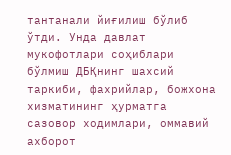тантанали йиғилиш бўлиб ўтди. Унда давлат мукофотлари соҳиблари бўлмиш ДБҚнинг шахсий таркиби, фахрийлар, божхона хизматининг ҳурматга сазовор ходимлари, оммавий ахборот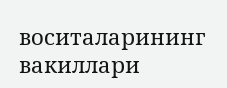воситаларининг вакиллари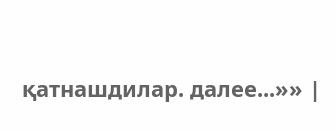қатнашдилар. далее...»» |